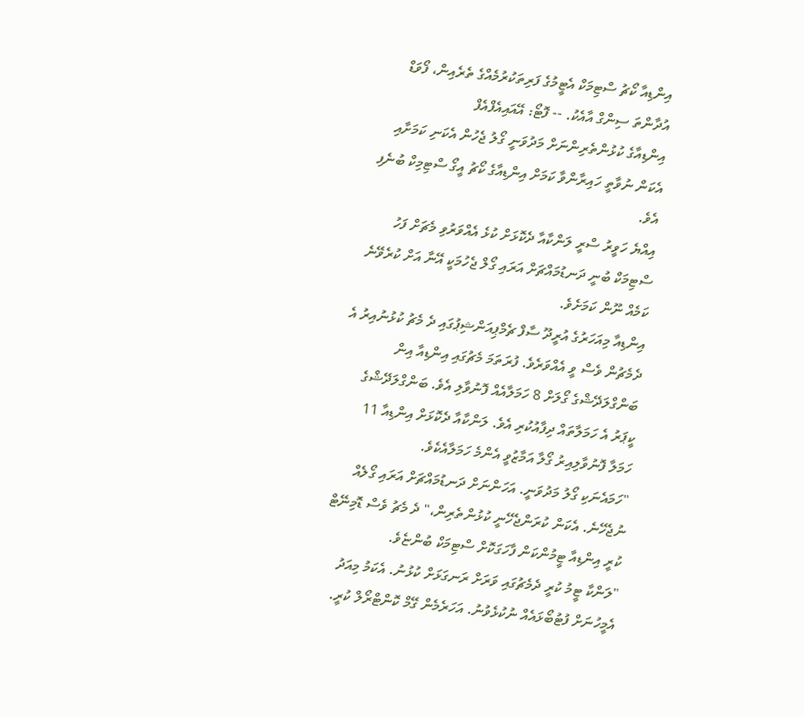އިންޑިއާ ކޯޗު ސްޓިމަކް އެޓީމުގެ ފަރިތަކުރުމެއްގެ ތެރެއިން، ފޯވަޑް އުދާންތަ ސިންގް އާއެކު. -- ފޮޓޯ: އޭއައިއެފްއެފް
އިންޑިއާގެ ކުޅުންތެރިންނަށް މަދުވަނީ ގޯލު ޖެހުން އެކަނި ކަމަށާއި އެކަން ނުވާތީ ހައިރާންވާ ކަމަށް އިންޑިއާގެ ކޯޗު އީގޯ ސްޓިމިކް ބުނެފި އެވެ.
އިއްޔެ ހަވީރު ސްރީ ލަންކާއާ ދެކޮޅަށް ކުޅެ އެއްވަރުވި މެޗަށް ފަހު ސްޓިމަކް ބުނީ ދަނޑުމައްޗަށް އަރައި ގޯލް ޖެހުމަކީ އޭނާ އަށް ކުރެވޭނެ ކަމެއް ނޫން ކަމަށެވެ.
އިންޑިއާ މިއަހަރުގެ އުރީދޫ ސާފް ޗެމްޕިއަންޝިޕުގައި ދެ މެޗު ކުޅުނުއިރު އެ ދެމެޗުން ވެސް ވީ އެއްވަރެވެ. ފުރަތަމަ މެޗުގައި އިންޑިއާ އިން ބަންގްލަދޭޝްގެ ގޯލަށް 8 ހަމަލާއެއް ފޮނުވާލި އެވެ. ބަންގްލަދޭޝްގެ ކީޕަރު އެ ހަމަލާތައް ދިފާއުކުރި އެވެ. ލަންކާއާ ދެކޮޅަށް އިންޑިއާ 11 ހަމަލާ ފޮނުވާލިއިރު ގޯލާ އަމާޒުވީ އެންމެ ހަމަލާއެކެވެ.
"ހަމައެނަކި ގޯލު މަދުވަނީ. އަހަންނަށް ދަނޑުމައްޗަށް އަރައި ގޯލެއް ނުޖެހޭނެ. އެކަން ކުރަންޖެހޭނީ ކުޅުންތެރިން،" ދެ މެޗު ވެސް ޑޮމިނޭޓް ކުރީ އިންޑިއާ ޓީމުންކަން ފާހަގަކޮށް ސްޓިމަކް ބުންޏެވެ.
"ލަންކާ ޓީމު ކުރީ ދެމެޗުގައި ވަރަށް ރަނގަޅަށް ކުޅުނު. އެކަމު މިއަދު އެމީހުނަށް ފުޓުބޯޅައެއް ނުކުޅެވުނު. އަހަރެމެން ގޭމް ކޮންޓްރޯލް ކުރީ.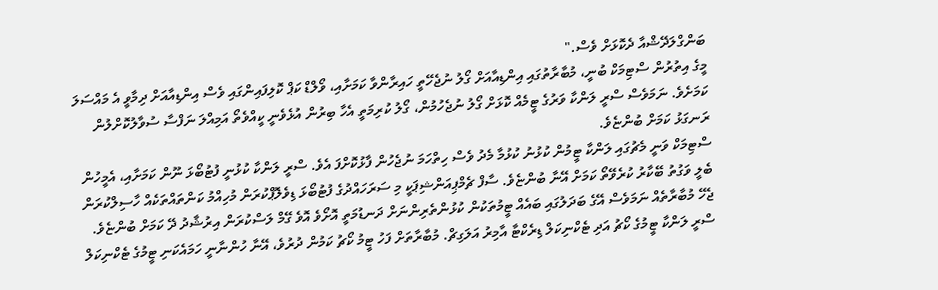ބަންގްލަދޭޝްއާ ދެކޮޅަށް ވެސް."
މީގެ އިތުރުން ސްޓިމަކް ބުނީ، މުބާރާތުގައި އިންޑިއާއަށް ގޯލު ނުޖެހޭތީ ހައިރާންވާ ކަމަށާއި، ވޯލްޑް ކަޕް ކޮލިފައިންގައި ވެސް އިންޑިއާއަށް ދިމާވީ އެ މައްސަލަ ކަމަށެވެ. ނަމަވެސް ސްރީ ލަންކާ ވަރުގެ ޓީމެއް ކޮޅަށް ގޯލު ނުޖެހުމުން، ގޯލު ކުރިމަތީ އެހާ ބިރުން އުޅެވެނީ ކީއްވެތޯ އަމިއްލަ ނަފްސާ ސުވާލުކޮށްލުން ރަނގަޅު ކަމަށް ބުންޏެވެ.
ސްޓިމަކް ވަނީ މެޗުގައި ލަންކާ ޓީމުން ކުޅުނު ކުޅުމާ މެދު ވެސް ހިތްހަމަ ނުޖެހުން ފާޅުކޮށްފަ އެވެ. ސްރީ ލަންކާ ކުޅުނީ ފުޓުބޯޅަ ނޫން ކަމަށާއި، އެމީހުން ބެލީ ވަގުތު ބޭކާރު ކުރެވޭތޯ ކަމަށް އޭނާ ބުންޏެވެ. ސާފް ޗެމްޕިއަންޝިޕަކީ މި ސަރަހައްދުގެ ފުޓުބޯޅަ ޑިވެލޮޕްކުރަން މުހިއްމު ކަންތައްތަކެއް ހާސިލްކުރަން ޖެހޭ މުބާރާތެއް ނަމަވެސް އޭގެ ބަދަލުގައި ބައެއް ޓީމުތަކުން ކުޅުންތެރިންނަށް ދަނޑުމަތީ އޮށޯވެ އޮވެ ގޭމް ލަސްކުރަން އިރުޝާދު ދޭ ކަމަށް ބުންޏެވެ.
ސްރީ ލަންކާ ޓީމުގެ ކޯޗު އަދި ޓެކްނިކަލް ޑިރެކްޓާ އާމިރު އަލަގިޗް. މުބާރާތަށް ފަހު ޓީމު ކޯޗު ކަމުން ދުރުވެ، އޭނާ ހުންނާނީ ހަމައެކަނި ޓީމުގެ ޓެކްނިކަލް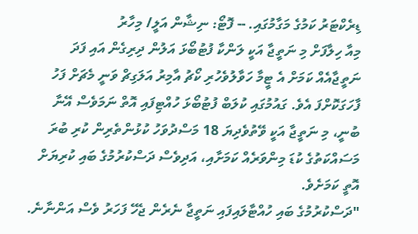ޑިރެކްޓަރު ކަމުގެ މަގާމުގައި. -- ފޮޓޯ: ނިޝާން އަލީ/ މިހާރު
މިއާ ހިލާފަށް މި ނަތީޖާ އަކީ ލަންކާ ފުޓުބޯޅަ އަލުން ދިރިގެން އައި ފަދަ ނަތީޖާއެއް ކަމަށް އެ ޓީމާ ހަވާލުވެހުރި ކޯޗު އާމިރު އަލަގިޗް ވަނީ މެޗަށް ފަހު ފާހަގަކޮށްފަ އެވެ. ގައުމުގައި ކުލަބް ފުޓުބޯޅަ ހުއްޓިފައި އޮތް ނަމަވެސް އޭނާ ބުނީ، މި ނަތީޖާ އަކީ ވޭތުވެދިޔަ 18 މަސްދުވަހު ކުޅުންތެރިން ކުރި ބުރަ މަސައްކަތުގެ ކުޑަ މިންވަރެއް ކަމަށާއި، އަދިވެސް ދަސްކުރުމުގެ ބައި ކުރިޔަށް އޮތީ ކަމަށެވެ.
"ދަސްކުރުމުގެ ބައި ހުއްޓާލައިފައި ނަތީޖާ ނެރެން ޖެހޭ ފަހަރު ވެސް އަންނާނެ.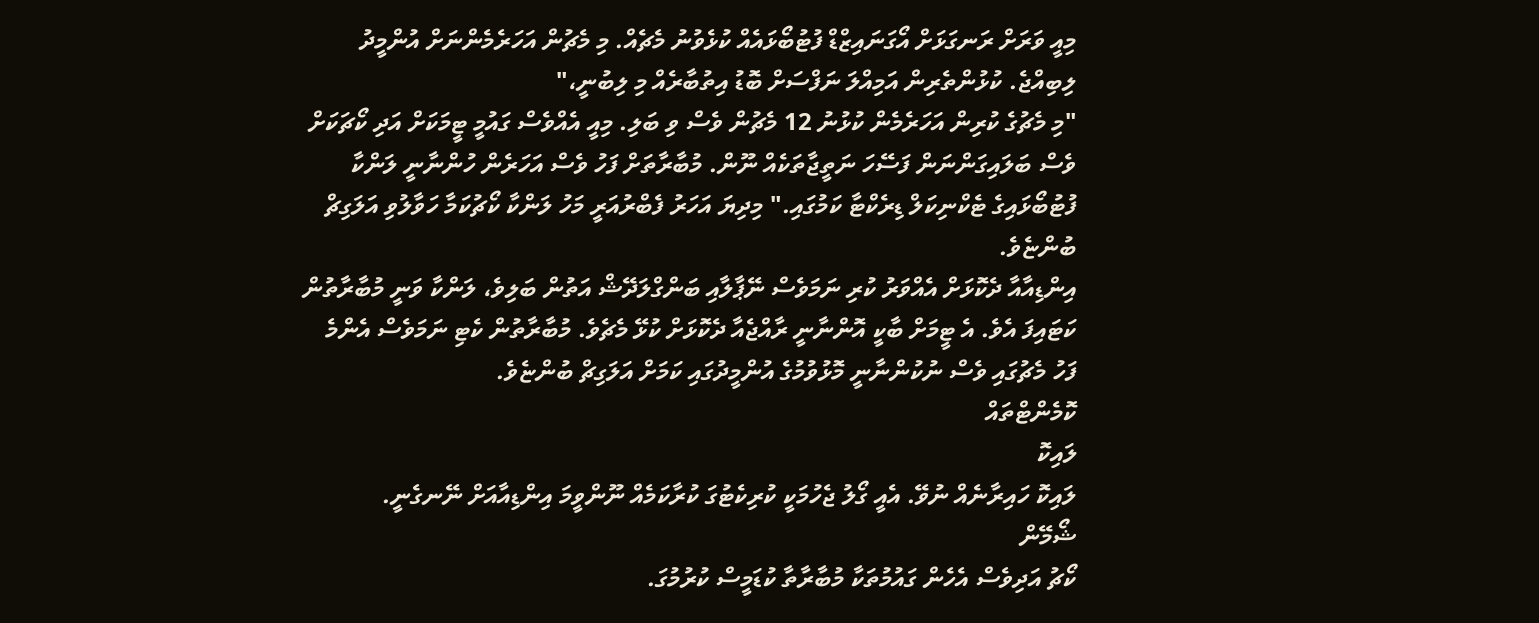މިއީ ވަރަށް ރަނގަޅަށް އޯގަނައިޒްޑް ފުޓުބޯޅައެއް ކުޅެވުނު މެޗެއް. މި މެޗުން އަހަރެމެންނަށް އުންމީދު ލިބިއްޖެ. ކުޅުންތެރިން އަމިއްލަ ނަފްސަށް ބޮޑު އިތުބާރެއް މި ލިބުނީ،"
"މި މެޗުގެ ކުރިން އަހަރެމެން ކުޅުނު 12 މެޗުން ވެސް ވި ބަލި. މިއީ އެއްވެސް ގައުމީ ޓީމަކަށް އަދި ކޯޗަކަށް ވެސް ބަލައިގަންނަން ފަސޭހަ ނަތީޖާތަކެއް ނޫން. މުބާރާތަށް ފަހު ވެސް އަހަރެން ހުންނާނީ ލަންކާ ފުޓުބޯޅައިގެ ޓެކްނިކަލް ޑިރެކްޓާ ކަމުގައި." މިދިޔަ އަހަރު ފެބްރުއަރީ މަހު ލަންކާ ކޯޗުކަމާ ހަވާލުވި އަލަގިޗް ބުންޏެވެ.
އިންޑިއާއާ ދެކޮޅަށް އެއްވަރު ކުރި ނަމަވެސް ނޭޕާލާއި ބަންގްލަދޭޝް އަތުން ބަލިވެ، ލަންކާ ވަނީ މުބާރާތުން ކަޓައިފަ އެވެ. އެ ޓީމަށް ބާކީ އޮންނާނީ ރާއްޖެއާ ދެކޮޅަށް ކުޅޭ މެޗެވެ. މުބާރާތުން ކެޓި ނަމަވެސް އެންމެ ފަހު މެޗުގައި ވެސް ނުކުންނާނީ މޮޅުވުމުގެ އުންމީދުގައި ކަމަށް އަލަގިޗް ބުންޏެވެ.
ކޮމެންޓްތައް
ލައިކޮ
ލައިކޮ ހައިރާނެއް ނުވޭ. އެއީ ގޯލު ޖެހުމަކީ ކުރިކެޓުގަ ކުރާކަމެއް ނޫންވީމަ އިންޑިއާއަށް ނޭނގެނީ.
ޝޯމޭން
ކޯޗު އަދިވެސް އެހެން ގައުމުތަކާ މުބާރާތާ ކުޑަމީސް ކުރުމުގަ.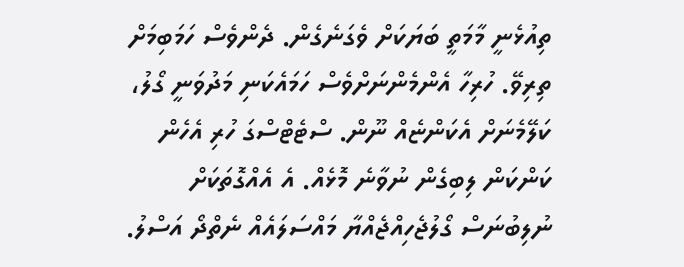ތިއުޅެނީ މާމަތީ ބަޔަކަށް ވެގަނެގެން. ދެންވެސް ހަމަބިމަށް ތިރިވޭ. ހުރިހާ އެންމެންނަށްވެސް ހަމައެކަނި މަދުވަނީ ގޯލު، ކަލޭމެނަށް އެކަންޏެއް ނޫން. ސްޓެޓްސްގަ ހުރި އެހެން ކަންކަން ލިބިގެން ނުވާނެ މޮޅެއް. އެ އެއްގޮތަކަށް ނުލިބުނަސް ގޯލުޖެހިއްޖެއްޔާ މައްސަލައެއް ނެތްދޯ އަސްލު.